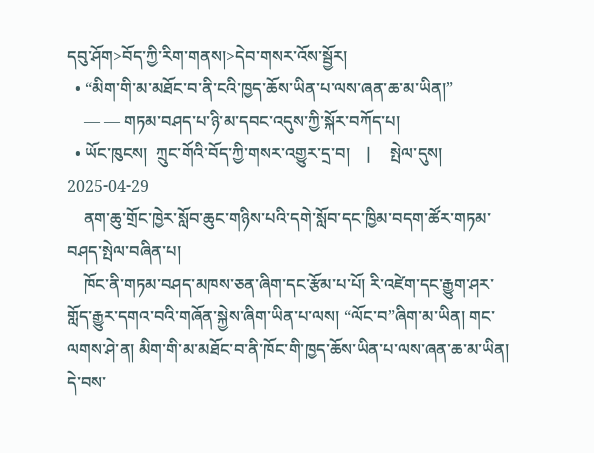དབུ་ཤོག>བོད་ཀྱི་རིག་གནས།>དེབ་གསར་འོས་སྦྱོར།
  • “མིག་གི་མ་མཐོང་བ་ནི་ངའི་ཁྱད་ཆོས་ཡིན་པ་ལས་ཞན་ཆ་མ་ཡིན།”
    — — གཏམ་བཤད་པ་ཉི་མ་དབང་འདུས་ཀྱི་སྐོར་བཀོད་པ།
  • ཡོང་ཁུངས།  ཀྲུང་གོའི་བོད་ཀྱི་གསར་འགྱུར་དྲ་བ།    |     སྤེལ་དུས།  2025-04-29
    ནག་ཆུ་གྲོང་ཁྱེར་སློབ་ཆུང་གཉིས་པའི་དགེ་སློབ་དང་ཁྱིམ་བདག་ཚོར་གཏམ་བཤད་སྤེལ་བཞིན་པ།
    ཁོང་ནི་གཏམ་བཤད་མཁས་ཅན་ཞིག་དང་རྩོམ་པ་པོ། རི་འཛེག་དང་རྒྱུག་ཤར་གློད་རྒྱུར་དགའ་བའི་གཞོན་སྐྱེས་ཞིག་ཡིན་པ་ལས། “ལོང་བ”ཞིག་མ་ཡིན། གང་ལགས་ཤེ་ན། མིག་གི་མ་མཐོང་བ་ནི་ཁོང་གི་ཁྱད་ཆོས་ཡིན་པ་ལས་ཞན་ཆ་མ་ཡིན། དེ་བས་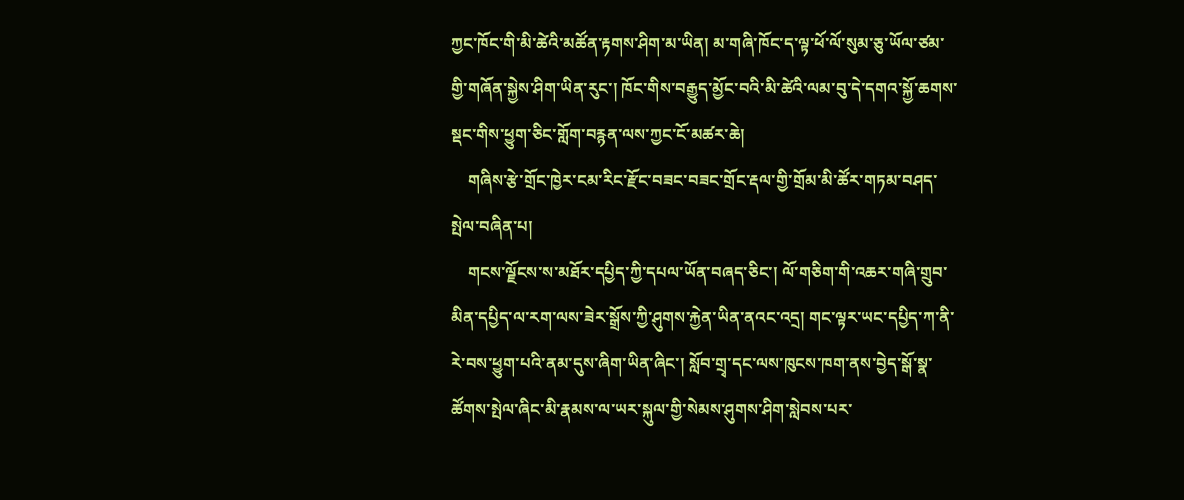ཀྱང་ཁོང་གི་མི་ཚེའི་མཚོན་རྟགས་ཤིག་མ་ཡིན། མ་གཞི་ཁོང་ད་ལྟ་ཕོ་ལོ་སུམ་ཅུ་ཡོལ་ཙམ་གྱི་གཞོན་སྐྱེས་ཤིག་ཡིན་རུང་། ཁོང་གིས་བརྒྱུད་མྱོང་བའི་མི་ཚེའི་ལམ་བུ་དེ་དགའ་སྐྱོ་ཆགས་སྡང་གིས་ཕྱུག་ཅིང་གློག་བརྙན་ལས་ཀྱང་ངོ་མཚར་ཆེ།
    གཞིས་རྩེ་གྲོང་ཁྱེར་ངམ་རིང་རྫོང་བཟང་བཟང་གྲོང་རྡལ་གྱི་གྲོམ་མི་ཚོར་གཏམ་བཤད་སྤེལ་བཞིན་པ།
    གངས་ལྗོངས་ས་མཐོར་དཔྱིད་ཀྱི་དཔལ་ཡོན་བཞད་ཅིང་། ལོ་གཅིག་གི་འཆར་གཞི་གྲུབ་མིན་དཔྱིད་ལ་རག་ལས་ཟེར་སྒྲོས་ཀྱི་ཤུགས་རྐྱེན་ཡིན་ནའང་འདྲ། གང་ལྟར་ཡང་དཔྱིད་ཀ་ནི་རེ་བས་ཕྱུག་པའི་ནམ་དུས་ཞིག་ཡིན་ཞིང་། སློབ་གྲྭ་དང་ལས་ཁུངས་ཁག་ནས་བྱེད་སྒོ་སྣ་ཚོགས་སྤེལ་ཞིང་མི་རྣམས་ལ་ཡར་སྐུལ་གྱི་སེམས་ཤུགས་ཤིག་སླེབས་པར་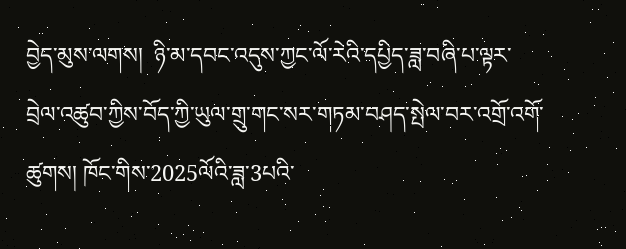བྱེད་མུས་ལགས།  ཉི་མ་དབང་འདུས་ཀྱང་ལོ་རེའི་དཔྱིད་ཟླ་བཞི་པ་ལྟར་བྲེལ་འཚུབ་ཀྱིས་བོད་ཀྱི་ཡུལ་གྲུ་གང་སར་གཏམ་བཤད་སྤེལ་བར་འགྲོ་འགོ་ཚུགས། ཁོང་གིས་2025ལོའི་ཟླ་3པའི་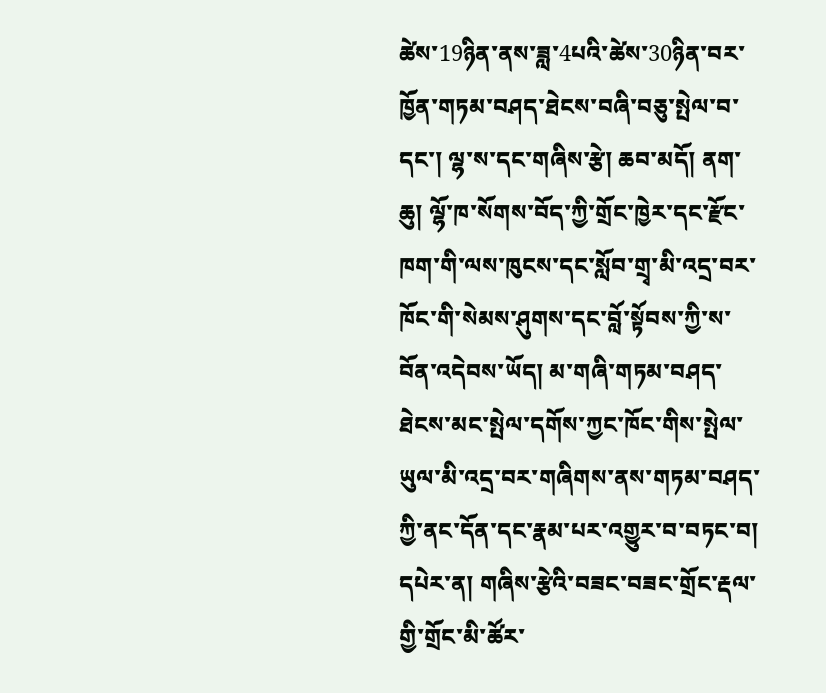ཚེས་19ཉིན་ནས་ཟླ་4པའི་ཚེས་30ཉིན་བར་ཁྱོན་གཏམ་བཤད་ཐེངས་བཞི་བཅུ་སྤེལ་བ་དང་། ལྷ་ས་དང་གཞིས་རྩེ། ཆབ་མདོ། ནག་ཆུ། ལྷོ་ཁ་སོགས་བོད་ཀྱི་གྲོང་ཁྱེར་དང་རྫོང་ཁག་གི་ལས་ཁུངས་དང་སློབ་གྲྭ་མི་འདྲ་བར་ཁོང་གི་སེམས་ཤུགས་དང་བློ་སྟོབས་ཀྱི་ས་བོན་འདེབས་ཡོད། མ་གཞི་གཏམ་བཤད་ཐེངས་མང་སྤེལ་དགོས་ཀྱང་ཁོང་གིས་སྤེལ་ཡུལ་མི་འདྲ་བར་གཞིགས་ནས་གཏམ་བཤད་ཀྱི་ནང་དོན་དང་རྣམ་པར་འགྱུར་བ་བཏང་བ། དཔེར་ན། གཞིས་རྩེའི་བཟང་བཟང་གྲོང་རྡལ་གྱི་གྲོང་མི་ཚོར་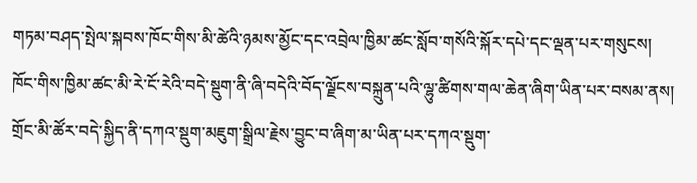གཏམ་བཤད་སྤེལ་སྐབས་ཁོང་གིས་མི་ཚེའི་ཉམས་མྱོང་དང་འབྲེལ་ཁྱིམ་ཚང་སློབ་གསོའི་སྐོར་དཔེ་དང་ལྡན་པར་གསུངས། ཁོང་གིས་ཁྱིམ་ཚང་མི་རེ་ངོ་རེའི་བདེ་སྡུག་ནི་ཞི་བདེའི་བོད་ལྗོངས་བསྐྲུན་པའི་ལྷུ་ཚིགས་གལ་ཆེན་ཞིག་ཡིན་པར་བསམ་ནས། གྲོང་མི་ཚོར་བདེ་སྐྱིད་ནི་དཀའ་སྡུག་མཇུག་སྒྲིལ་རྗེས་བྱུང་བ་ཞིག་མ་ཡིན་པར་དཀའ་སྡུག་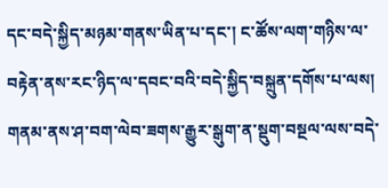དང་བདེ་སྐྱིད་མཉམ་གནས་ཡིན་པ་དང་། ང་ཚོས་ལག་གཉིས་ལ་བརྟེན་ནས་རང་ཉིད་ལ་དབང་བའི་བདེ་སྐྱིད་བསྐྲུན་དགོས་པ་ལས། གནམ་ནས་ཤ་བག་ལེབ་ཟགས་རྒྱུར་སྒུག་ན་སྡུག་བསྔལ་ལས་བདེ་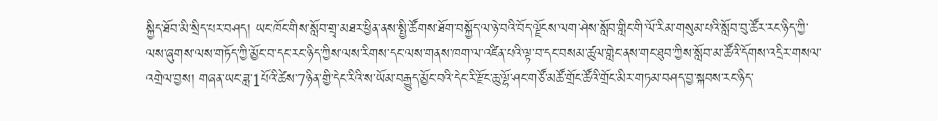སྐྱིད་ཐོབ་མི་སྲིད་པར་བཤད། ཡང་ཁོང་གིས་སློབ་གྲྭ་མཐར་ཕྱིན་ནས་སྤྱི་ཚོགས་ཐོག་བསྐྱོད་ལ་ཉེ་བའི་བོད་ལྗོངས་ལག་ཤེས་སློབ་གླིང་གི་ལོ་རིམ་གསུམ་པའི་སློབ་བུ་ཚོར་རང་ཉིད་ཀྱི་ལས་ཞུགས་ལས་གཏོད་ཀྱི་མྱོང་བ་དང་རང་ཉིད་ཀྱིས་ལས་རིགས་དང་ལས་གནས་ཁག་ལ་འཛིན་པའི་ལྟ་བ་དང་བསམ་ཚུལ་གླེང་ནས་གང་ཐུབ་ཀྱིས་སློབ་མ་ཚོའི་དོགས་འདྲིར་གསལ་འགྲེལ་བྱས། གཞན་ཡང་ཟླ་1པོའི་ཚེས་7ཉིན་གྱི་དེང་རིའི་ས་ཡོམ་བརྒྱུད་མྱོང་བའི་དེང་རི་རྫོང་ཆུ་ལྷོ་ཤང་གཙོ་མཚོ་གྲོང་ཚོའི་གྲོང་མིར་གཏམ་བཤད་བྱ་སྐབས་རང་ཉིད་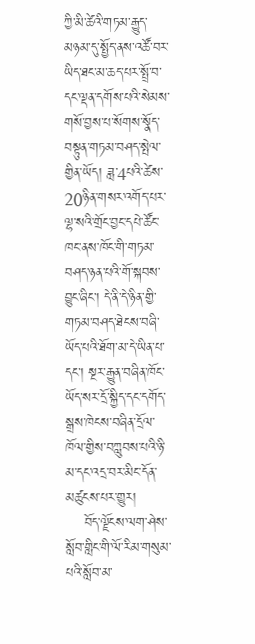ཀྱི་མི་ཚེའི་གཏམ་རྒྱུད་མཉམ་དུ་སྤྱོད་ནས་འཚོ་བར་ཡིད་ཐང་མ་ཆད་པར་སྤྲོ་བ་དང་ལྡན་དགོས་པའི་སེམས་གསོ་བྱས་པ་སོགས་སྣོད་བསྟུན་གཏམ་བཤད་སྤེལ་གྱིན་ཡོད། ཟླ་4པའི་ཚེས་20ཉིན་གསར་འགོད་པར་ལྷ་སའི་གྲོང་བྱང་དཔེ་ཚོང་ཁང་ནས་ཁོང་གི་གཏམ་བཤད་ཉན་པའི་གོ་སྐབས་བྱུང་ཞིང་། དེ་ནི་དེ་ཉིན་གྱི་གཏམ་བཤད་ཐེངས་བཞི་ཡོད་པའི་ཐོག་མ་དེ་ཡིན་པ་དང་། སྔར་རྒྱུན་བཞིན་ཁོང་ཡོད་སར་དྲོ་སྐྱིད་དང་དགོད་སྒྲས་ཁེངས་བཞིན་དྲོལ་ཁོལ་གྱིས་བཀླུབས་པའི་ཉི་མ་དང་འདྲ་བར་མིང་དོན་མཚུངས་པར་གྱུར།
    བོད་ལྗོངས་ལག་ཤེས་སློབ་གླིང་གི་ལོ་རིམ་གསུམ་པའི་སློབ་མ་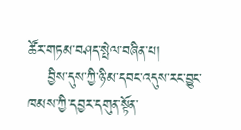ཚོར་གཏམ་བཤད་སྤེལ་བཞིན་པ།
    བྱིས་དུས་ཀྱི་ཉི་མ་དབང་འདུས་རང་བྱུང་ཁམས་ཀྱི་དབྱར་དགུན་སྟོན་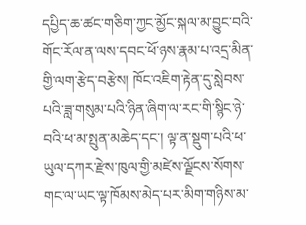དཔྱིད་ཆ་ཚང་གཅིག་ཀྱང་མྱོང་སྐལ་མ་བྱུང་བའི་གོང་རོལ་ན་ལས་དབང་ཕོ་ཉས་རྣམ་པ་འདྲ་མིན་གྱི་ལག་རྩེད་བརྩེས། ཁོང་འཇིག་རྟེན་དུ་སླེབས་པའི་ཟླ་གསུམ་པའི་ཉིན་ཞིག་ལ་རང་གི་སྙིང་ཉེ་བའི་ཕ་མ་སྤུན་མཆེད་དང་། ལྟ་ན་སྡུག་པའི་ཕ་ཡུལ་དཀར་རྫེས་ཁུལ་གྱི་མཛེས་ལྗོངས་སོགས་གང་ལ་ཡང་ལྟ་ཁོམས་མེད་པར་མིག་གཉིས་མ་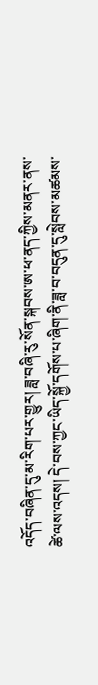འདོད་བཞིན་དུ་མ་རིག་པར་གྱུར། ཟླ་བཞི་རུ་སོན་སྐབས་ཨ་ཕ་ནད་ཀྱིས་མནར་ནས་ཚེ་ལས་འདས། དེ་བས་ཀྱང་ཡིད་སྐྱོ་དགོས་པ་ཞིག་ནི་ཟླ་བ་བདུན་དུ་སླེབས་མཚམས་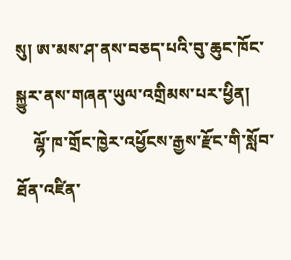སུ། ཨ་མས་ཤ་ནས་བཅད་པའི་བུ་ཆུང་ཁོང་སྐྱུར་ནས་གཞན་ཡུལ་འགྲིམས་པར་ཕྱིན།
    ལྷོ་ཁ་གྲོང་ཁྱེར་འཕྱོངས་རྒྱས་རྫོང་གི་སློབ་ཐོན་འཛིན་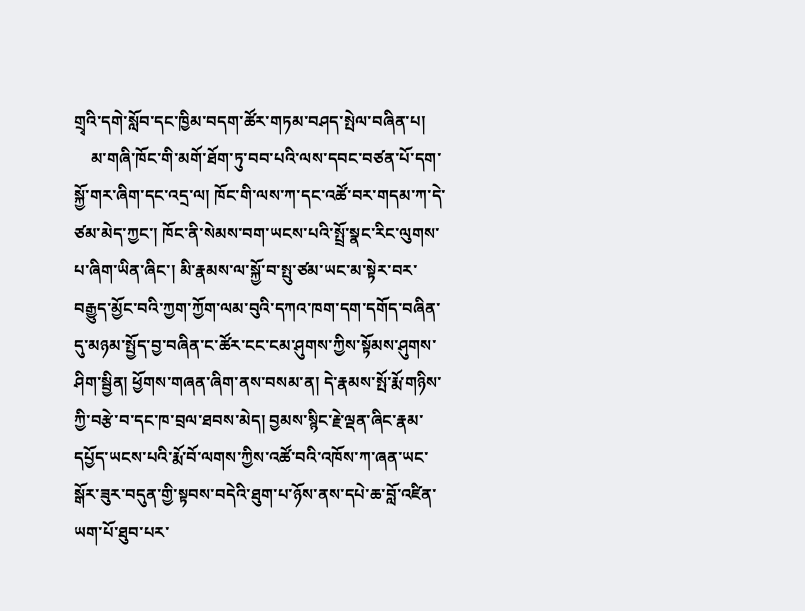གྲྭའི་དགེ་སློབ་དང་ཁྱིམ་བདག་ཚོར་གཏམ་བཤད་སྤེལ་བཞིན་པ།
    མ་གཞི་ཁོང་གི་མགོ་ཐོག་ཏུ་བབ་པའི་ལས་དབང་བཙན་པོ་དག་སྐྱོ་གར་ཞིག་དང་འདྲ་ལ། ཁོང་གི་ལས་ཀ་དང་འཚོ་བར་གདམ་ཀ་དེ་ཙམ་མེད་ཀྱང་། ཁོང་ནི་སེམས་བག་ཡངས་པའི་སྤྲོ་སྣང་རིང་ལུགས་པ་ཞིག་ཡིན་ཞིང་། མི་རྣམས་ལ་སྐྱོ་བ་སྤུ་ཙམ་ཡང་མ་སྟེར་བར་བརྒྱུད་མྱོང་བའི་ཀྱག་ཀྱོག་ལམ་བུའི་དཀའ་ཁག་དག་དགོད་བཞིན་དུ་མཉམ་སྤྱོད་བྱ་བཞིན་ང་ཚོར་ངང་ངམ་ཤུགས་ཀྱིས་སྟོམས་ཤུགས་ཤིག་སྦྱིན། ཕྱོགས་གཞན་ཞིག་ནས་བསམ་ན། དེ་རྣམས་སྤོ་རྨོ་གཉིས་ཀྱི་བརྩེ་བ་དང་ཁ་བྲལ་ཐབས་མེད། བྱམས་སྙིང་རྗེ་ལྡན་ཞིང་རྣམ་དཔྱོད་ཡངས་པའི་རྨོ་བོ་ལགས་ཀྱིས་འཚོ་བའི་འཁོས་ཀ་ཞན་ཡང་སྒོར་ཟུར་བདུན་གྱི་སྟབས་བདེའི་ཐུག་པ་ཉོས་ནས་དཔེ་ཆ་བློ་འཛིན་ཡག་པོ་ཐུབ་པར་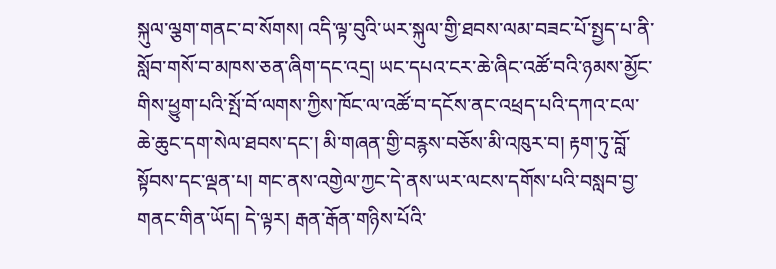སྐུལ་ལྕག་གནང་བ་སོགས། འདི་ལྟ་བུའི་ཡར་སྐུལ་གྱི་ཐབས་ལམ་བཟང་པོ་སྤྱད་པ་ནི་སློབ་གསོ་བ་མཁས་ཅན་ཞིག་དང་འདྲ། ཡང་དཔའ་ངར་ཆེ་ཞིང་འཚོ་བའི་ཉམས་མྱོང་གིས་ཕྱུག་པའི་སྤོ་བོ་ལགས་ཀྱིས་ཁོང་ལ་འཚོ་བ་དངོས་ནང་འཕྲད་པའི་དཀའ་ངལ་ཆེ་ཆུང་དག་སེལ་ཐབས་དང་། མི་གཞན་གྱི་བརྙས་བཅོས་མི་འཁུར་བ། རྟག་ཏུ་བློ་སྟོབས་དང་ལྡན་པ། གང་ནས་འགྱེལ་ཀྱང་དེ་ནས་ཡར་ལངས་དགོས་པའི་བསླབ་བྱ་གནང་གིན་ཡོད། དེ་ལྟར། རྒན་རྒོན་གཉིས་པོའི་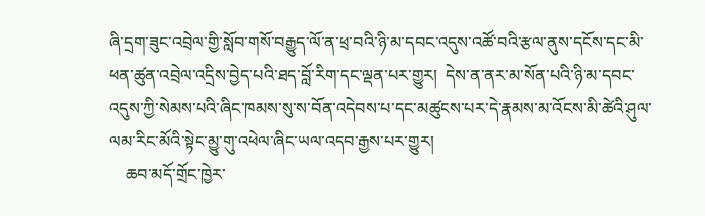ཞི་དྲག་ཟུང་འབྲེལ་གྱི་སློབ་གསོ་བརྒྱུད་ལོ་ན་ཕྲ་བའི་ཉི་མ་དབང་འདུས་འཚོ་བའི་རྩལ་ནུས་དངོས་དང་མི་ཕན་ཚུན་འབྲེལ་འདྲིས་བྱེད་པའི་ཐད་བློ་རིག་དང་ལྡན་པར་གྱུར།  དེས་ན་ནར་མ་སོན་པའི་ཉི་མ་དབང་འདུས་ཀྱི་སེམས་པའི་ཞིང་ཁམས་སུ་ས་བོན་འདེབས་པ་དང་མཚུངས་པར་དེ་རྣམས་མ་འོངས་མི་ཚེའི་ཤུལ་ལམ་རིང་མོའི་སྟེང་མྱུ་གུ་འཕེལ་ཞིང་ཡལ་འདབ་རྒྱས་པར་གྱུར།
    ཆབ་མདོ་གྲོང་ཁྱེར་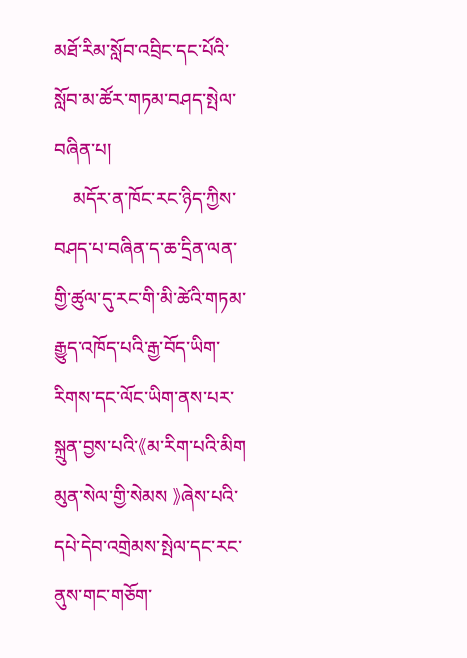མཐོ་རིམ་སློབ་འབྲིང་དང་པོའི་སློབ་མ་ཚོར་གཏམ་བཤད་སྤེལ་བཞིན་པ།
    མདོར་ན་ཁོང་རང་ཉིད་ཀྱིས་བཤད་པ་བཞིན་ད་ཆ་དྲིན་ལན་གྱི་ཚུལ་དུ་རང་གི་མི་ཚེའི་གཏམ་རྒྱུད་འཁོད་པའི་རྒྱ་བོད་ཡིག་རིགས་དང་ལོང་ཡིག་ནས་པར་སྐྲུན་བྱས་པའི་《མ་རིག་པའི་མིག མུན་སེལ་གྱི་སེམས 》ཞེས་པའི་དཔེ་དེབ་འགྲེམས་སྤེལ་དང་རང་ནུས་གང་གཅོག་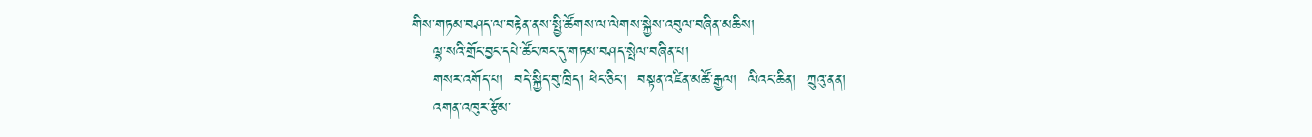གིས་གཏམ་བཤད་ལ་བརྟེན་ནས་སྤྱི་ཚོགས་ལ་ལེགས་སྐྱེས་འབུལ་བཞིན་མཆིས།
    ལྷ་སའི་གྲོང་བྱང་དཔེ་ཚོང་ཁང་དུ་གཏམ་བཤད་སྤེལ་བཞིན་པ།
    གསར་འགོད་པ།  བདེ་སྐྱིད་བུ་ཁྲིད། ཕེང་ཅིང་།  བསྟན་འཛིན་མཚོ་རྒྱལ།  ལིའང་ཆིན།  ཀྲུའུ་ནན།
    འགན་འཁུར་རྩོམ་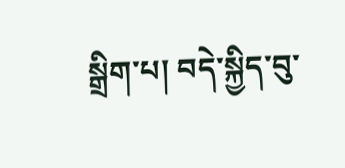སྒྲིག་པ། བདེ་སྐྱིད་བུ་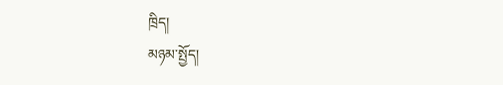ཁྲིད།
མཉམ་སྤྱོད།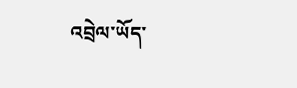འབྲེལ་ཡོད་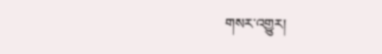གསར་འགྱུར།